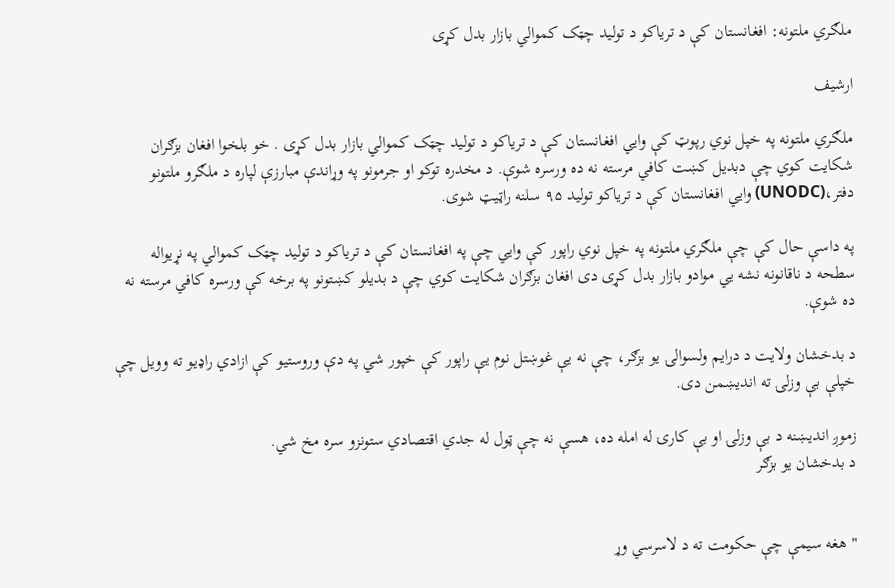ملګري ملتونه: افغانستان کې د تریاکو د تولید چټک کموالي بازار بدل کړی

ارشیف

ملګري ملتونه په خپل نوي رپوټ کې وايي افغانستان کې د تریاکو د تولید چټک کموالي بازار بدل کړی . خو بلخوا افغان بزګران شکایت کوي چې دبدیل کښت کافي مرسته نه ده ورسره شوې. د مخدره توکو او جرمونو په وړاندې مبارزې لپاره د ملګرو ملتونو دفتر،(UNODC) وايي افغانستان کې د تریاکو تولید ۹۵ سلنه راټیټ شوی.

په داسې حال کې چې ملګري ملتونه په خپل نوي راپور کې وايي چې په افغانستان کې د تریاکو د تولید چټک کموالي په نړیواله سطحه د ناقانونه نشه یي موادو بازار بدل کړی دی افغان بزګران شکایت کوي چې د بدیلو کښتونو په برخه کې ورسره کافي مرسته نه ده شوې.

د بدخشان ولایت د درایم ولسوالۍ یو بزګر، چې نه یې غوښتل نوم یې راپور کې خپور شي په دې وروستیو کې ازادي راډیو ته وویل چې خپلې بې وزلۍ ته اندیښمن دی.

زموږ اندیښنه د بې وزلۍ او بې کارۍ له امله ده، هسې نه چې ټول له جدي اقتصادي ستونزو سره مخ شي.
د بدخشان یو بزګر


" هغه سیمې چې حکومت ته د لاسرسي وړ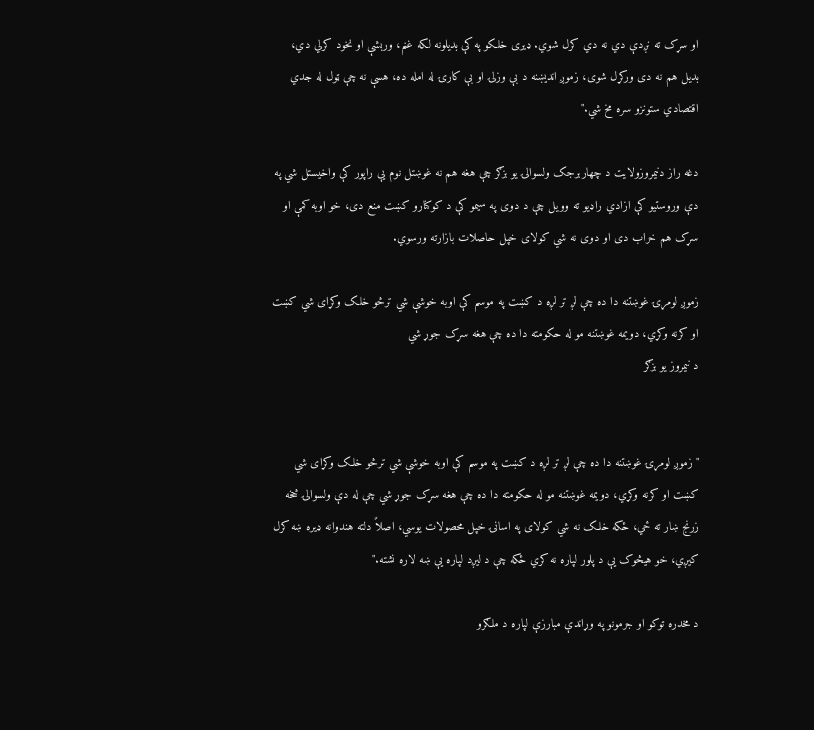او سړک ته نږدې دي نه دي کرل شوي. ډیری خلکو په کې بدیلونه لکه غنم، وربشې او نخود کرلي دي، بدیل هم نه دی ورکړل شوی، زموږ اندیښنه د بې وزلۍ او بې کارۍ له امله ده، هسې نه چې ټول له جدي اقتصادي ستونزو سره مخ شي."

دغه راز دنیمروزولایت د چهاربرجک ولسوالۍ یو بزګر چې هغه هم نه غوښتل نوم یې راپور کې واخیستل شي په دې وروستیو کې ازادي راډیو ته وویل چې د دوی په سیمو کې د کوکنارو کښت منع دی، خو اوبه کمې او سړک هم خراب دی او دوی نه شي کولای خپل حاصلات بازارته ورسوي.

زموږ لومړۍ غوښتنه دا ده چې لږ تر لږه د کښت په موسم کې اوبه خوشې شي ترڅو خلک وکړای شي کښت او کرنه وکړي، دویمه غوښتنه مو له حکومته دا ده چې هغه سړک جوړ شي
د نیمروز یو بزګر


" زموږ لومړۍ غوښتنه دا ده چې لږ تر لږه د کښت په موسم کې اوبه خوشې شي ترڅو خلک وکړای شي کښت او کرنه وکړي، دویمه غوښتنه مو له حکومته دا ده چې هغه سړک جوړ شي چې له دې ولسوالۍ څخه زرنج ښار ته ځي، ځکه خلک نه شي کولای په اسانۍ خپل محصولات یوسي، اصلاً دلته هندوانه ډیره ښه کرل کیږي، خو هیڅوک یې د پلور لپاره نه کري ځکه چې د لیږد لپاره یې ښه لاره نشته."

د مخدره توکو او جرمونو په وړاندې مبارزې لپاره د ملګرو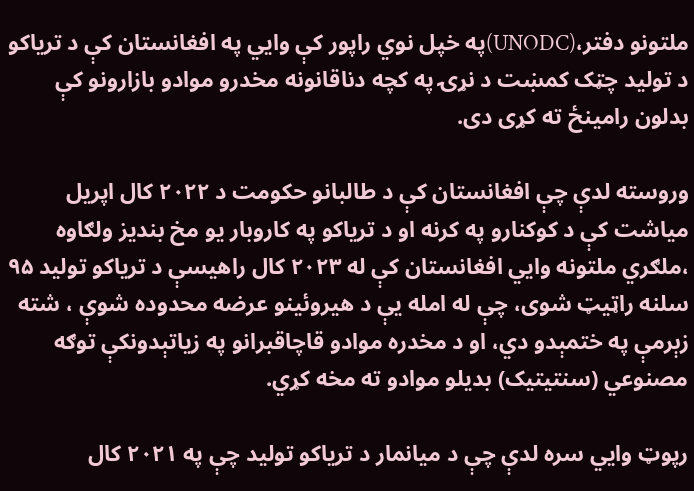ملتونو دفتر،(UNODC)په خپل نوي راپور کې وايي په افغانستان کې د تریاکو د تولید چټک کمښت د نړۍ په کچه دناقانونه مخدرو موادو بازارونو کې بدلون رامینځ ته کړی دی.

وروسته لدې چې افغانستان کې د طالبانو حکومت د ۲۰۲۲ کال اپریل میاشت کې د کوکنارو په کرنه او د تریاکو په کاروبار یو مخ بندیز ولګاوه ،ملګري ملتونه وايي افغانستان کې له ۲۰۲۳ کال راهیسې د تریاکو تولید ۹۵ سلنه راټیټ شوی، چې له امله یې د هیروئینو عرضه محدوده شوې ، شته زېرمې په ختمېدو دي، او د مخدره موادو قاچاقبرانو په زیاتېدونکې توګه مصنوعي (سنتیتیک) بدیلو موادو ته مخه کړي.

رپوټ وايي سره لدې چې د میانمار د تریاکو تولید چې په ۲۰۲۱ کال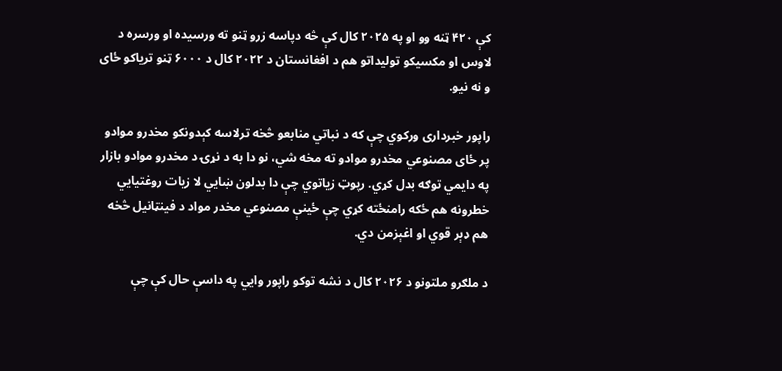کې ۴۲۰ ټنه وو او په ۲۰۲۵ کال کې څه دپاسه زرو ټنو ته ورسیده او ورسره د لاوس او مکسیکو تولیداتو هم د افغانستان د ۲۰۲۲ کال د ۶۰۰۰ ټنو تریاکو ځای و نه نیو.

راپور خبرداری ورکوي چې که د نباتي منابعو څخه ترلاسه کېدونکو مخدرو موادو پر ځای مصنوعي مخدرو موادو ته مخه شي، نو دا به د نړۍ د مخدرو موادو بازار په دایمي توګه بدل کړي. رپوټ زیاتوي چې دا بدلون ښايي لا زیات روغتیايي خطرونه هم ځکه رامنځته کړي چې ځینې مصنوعي مخدر مواد د فینټانیل څخه هم ډېر قوي او اغېزمن دي.

د ملګرو ملتونو د ۲۰۲۶ کال د نشه توکو راپور وايي په داسې حال کې چې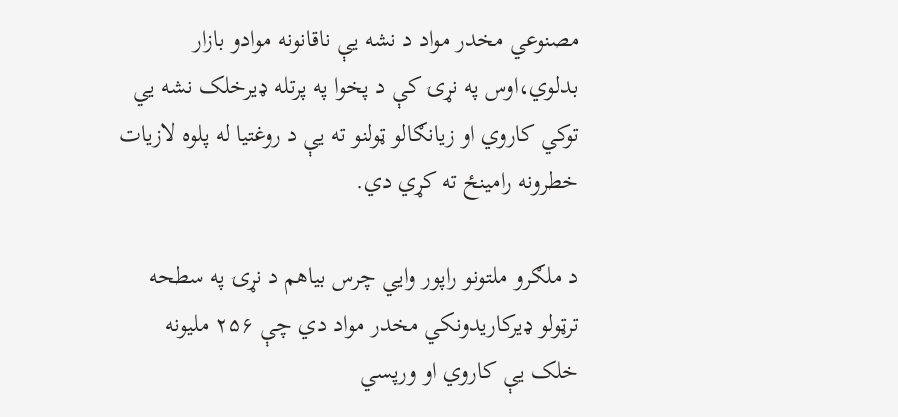مصنوعي مخدر مواد د نشه یې ناقانونه موادو بازار بدلوي،اوس په نړۍ کې د پخوا په پرتله ډیرخلک نشه یي توکي کاروي او زیانګالو ټولنو ته یې د روغتیا له پلوه لازیات خطرونه رامینځ ته کړي دي.

د ملګرو ملتونو راپور وايي چرس بیاهم د نړۍ په سطحه ترټولو ډیرکاریدونکي مخدر مواد دي چې ۲۵۶ ملیونه خلک یې کاروي او ورپسي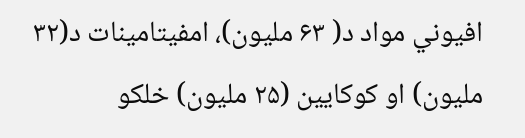افیوني مواد د( ۶۳ ملیون)، امفیتامینات د(۳۲ ملیون) او کوکایین (۲۵ ملیون) خلکو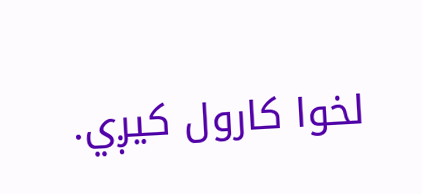لخوا کارول کیږي.